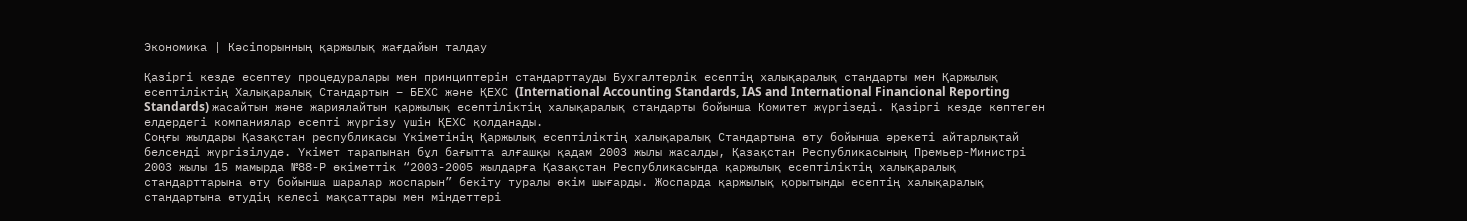Экономика | Кәсіпорынның қаржылық жағдайын талдау

Қазіргі кезде есептеу процедуралары мен принциптерін стандарттауды Бухгалтерлік есептің халықаралық стандарты мен Қаржылық есептіліктің Халықаралық Стандартын – БЕХС және ҚЕХС (International Accounting Standards, IAS and International Financional Reporting Standards) жасайтын және жариялайтын қаржылық есептіліктің халықаралық стандарты бойынша Комитет жүргізеді. Қазіргі кезде көптеген елдердегі компаниялар есепті жүргізу үшін ҚЕХС қолданады.
Соңғы жылдары Қазақстан республикасы Үкіметінің Қаржылық есептіліктің халықаралық Стандартына өту бойынша әрекеті айтарлықтай белсенді жүргізілуде. Үкімет тарапынан бұл бағытта алғашқы қадам 2003 жылы жасалды, Қазақстан Республикасының Премьер-Министрі 2003 жылы 15 мамырда №88-Р өкіметтік “2003-2005 жылдарға Қазақстан Республикасында қаржылық есептіліктің халықаралық стандарттарына өту бойынша шаралар жоспарын” бекіту туралы өкім шығарды. Жоспарда қаржылық қорытынды есептің халықаралық стандартына өтудің келесі мақсаттары мен міндеттері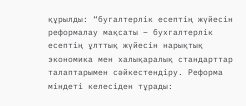құрылды: “бугалтерлік есептің жүйесін реформалау мақсаты – бухгалтерлік есептің ұлттық жүйесін нарықтық экономика мен халықаралық стандарттар талаптарымен сәйкестендіру. Реформа міндеті келесіден тұрады: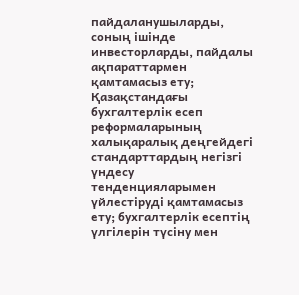пайдаланушыларды, соның ішінде инвесторларды, пайдалы ақпараттармен қамтамасыз ету; Қазақстандағы бухгалтерлік есеп реформаларының халықаралық деңгейдегі стандарттардың негізгі үндесу тенденцияларымен үйлестіруді қамтамасыз ету; бухгалтерлік есептің үлгілерін түсіну мен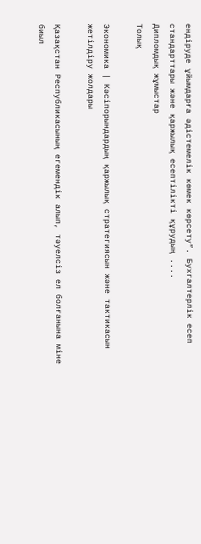ендіруде ұйымдарға әдістемелік көмек көрсету”. Бухгалтерлік есеп стандарттары және қаржылық есептілікті құрудың ....
Дипломдық жұмыстар
Толық

Экономика | Кәсіпорындардың қаржылық стратегиясын және тактикасын жетілдіру жолдары

Қазақстан Республикасының егемендік алып, тәуелсіз ел болғанына міне биыл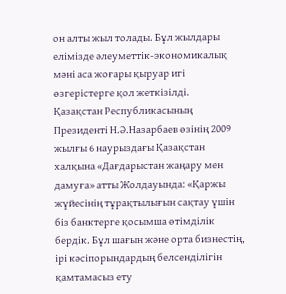он алты жыл толады. Бұл жылдары елімізде әлеуметтік-экономикалық мәні аса жоғары қыруар игі өзгерістерге қол жеткізілді.
Қазақстан Республикасының Президенті Н.Ә.Назарбаев өзінің 2009 жылғы 6 наурыздағы Қазақстан халқына «Дағдарыстан жаңару мен дамуға» атты Жолдауында: «Қаржы жүйесінің тұрақтылығын сақтау үшін біз банктерге қосымша өтімділік бердік. Бұл шағын және орта бизнестің, ірі кәсіпорындардың белсенділігін қамтамасыз ету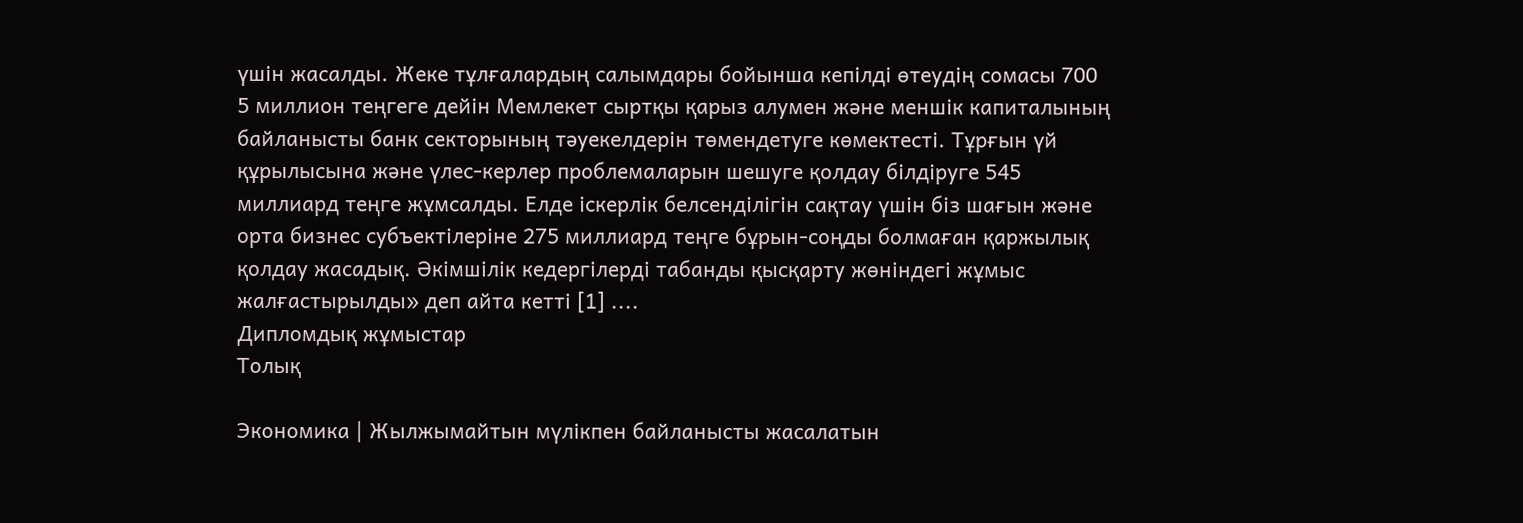үшін жасалды. Жеке тұлғалардың салымдары бойынша кепілді өтеудің сомасы 700 5 миллион теңгеге дейін Мемлекет сыртқы қарыз алумен және меншік капиталының байланысты банк секторының тәуекелдерін төмендетуге көмектесті. Тұрғын үй құрылысына және үлес-керлер проблемаларын шешуге қолдау білдіруге 545 миллиард теңге жұмсалды. Елде іскерлік белсенділігін сақтау үшін біз шағын және орта бизнес субъектілеріне 275 миллиард теңге бұрын-соңды болмаған қаржылық қолдау жасадық. Әкімшілік кедергілерді табанды қысқарту жөніндегі жұмыс жалғастырылды» деп айта кетті [1] ....
Дипломдық жұмыстар
Толық

Экономика | Жылжымайтын мүлікпен байланысты жасалатын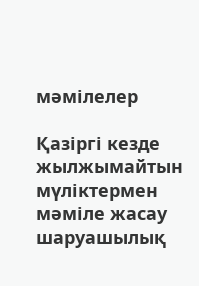мәмілелер

Қазіргі кезде жылжымайтын мүліктермен мәміле жасау шаруашылық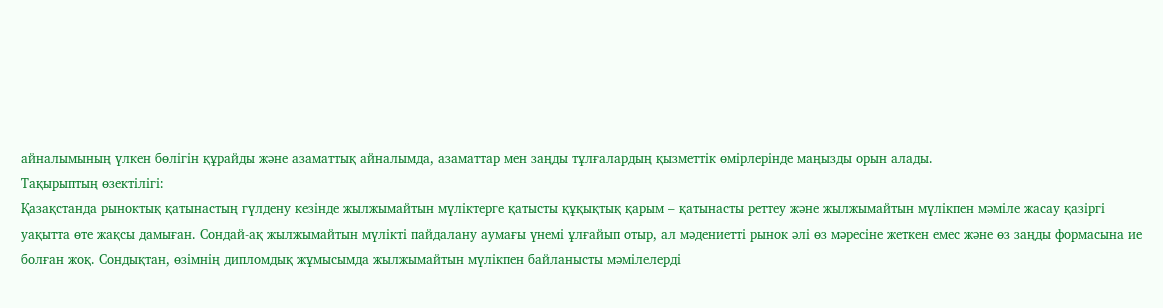айналымының үлкен бөлігін құрайды және азаматтық айналымда, азаматтар мен заңды тұлғалардың қызметтік өмірлерінде маңызды орын алады.
Тақырыптың өзектілігі:
Қазақстанда рыноктық қатынастың гүлдену кезінде жылжымайтын мүліктерге қатысты құқықтық қарым – қатынасты реттеу және жылжымайтын мүлікпен мәміле жасау қазіргі уақытта өте жақсы дамыған. Сондай-ақ жылжымайтын мүлікті пайдалану аумағы үнемі ұлғайып отыр, ал мәдениетті рынок әлі өз мәресіне жеткен емес және өз заңды формасына ие болған жоқ. Сондықтан, өзімнің дипломдық жұмысымда жылжымайтын мүлікпен байланысты мәмілелерді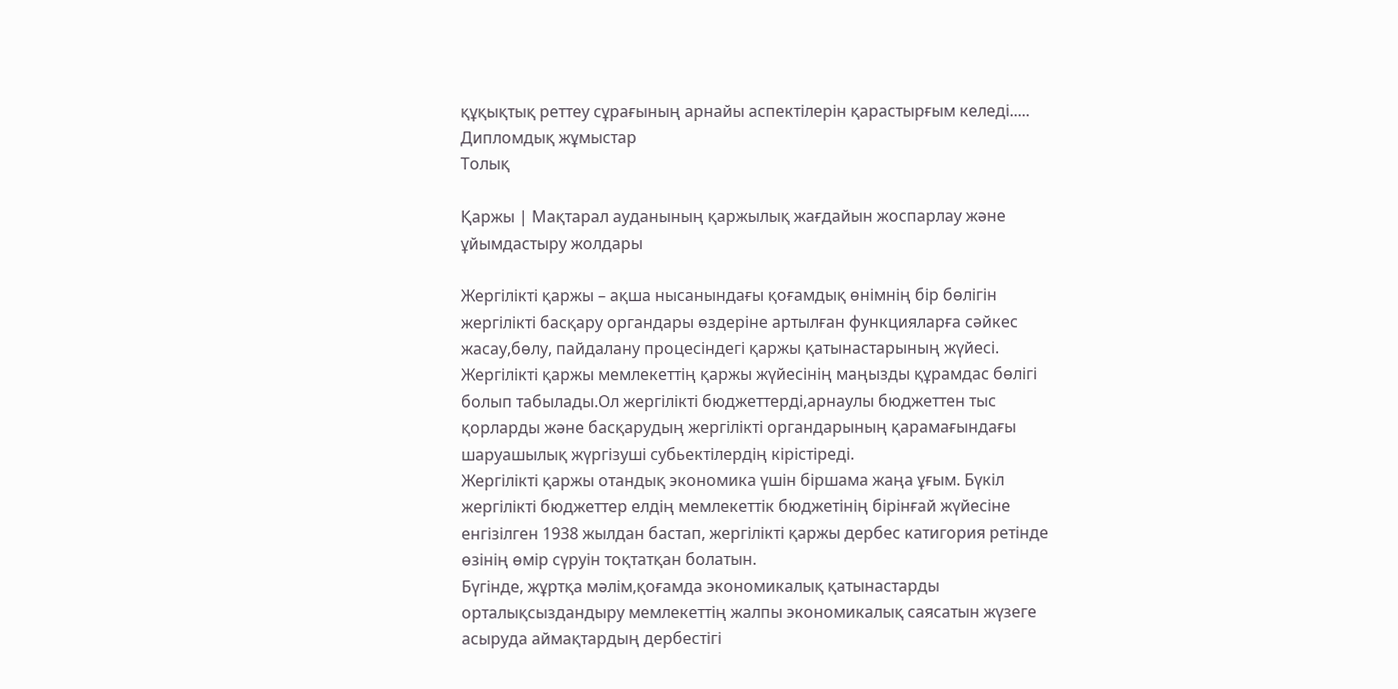құқықтық реттеу сұрағының арнайы аспектілерін қарастырғым келеді.....
Дипломдық жұмыстар
Толық

Қаржы | Мақтарал ауданының қаржылық жағдайын жоспарлау және ұйымдастыру жолдары

Жергілікті қаржы – ақша нысанындағы қоғамдық өнімнің бір бөлігін жергілікті басқару органдары өздеріне артылған функцияларға сәйкес жасау,бөлу, пайдалану процесіндегі қаржы қатынастарының жүйесі. Жергілікті қаржы мемлекеттің қаржы жүйесінің маңызды құрамдас бөлігі болып табылады.Ол жергілікті бюджеттерді,арнаулы бюджеттен тыс қорларды және басқарудың жергілікті органдарының қарамағындағы шаруашылық жүргізуші субьектілердің кірістіреді.
Жергілікті қаржы отандық экономика үшін біршама жаңа ұғым. Бүкіл жергілікті бюджеттер елдің мемлекеттік бюджетінің бірінғай жүйесіне енгізілген 1938 жылдан бастап, жергілікті қаржы дербес катигория ретінде өзінің өмір сүруін тоқтатқан болатын.
Бүгінде, жұртқа мәлім,қоғамда экономикалық қатынастарды орталықсыздандыру мемлекеттің жалпы экономикалық саясатын жүзеге асыруда аймақтардың дербестігі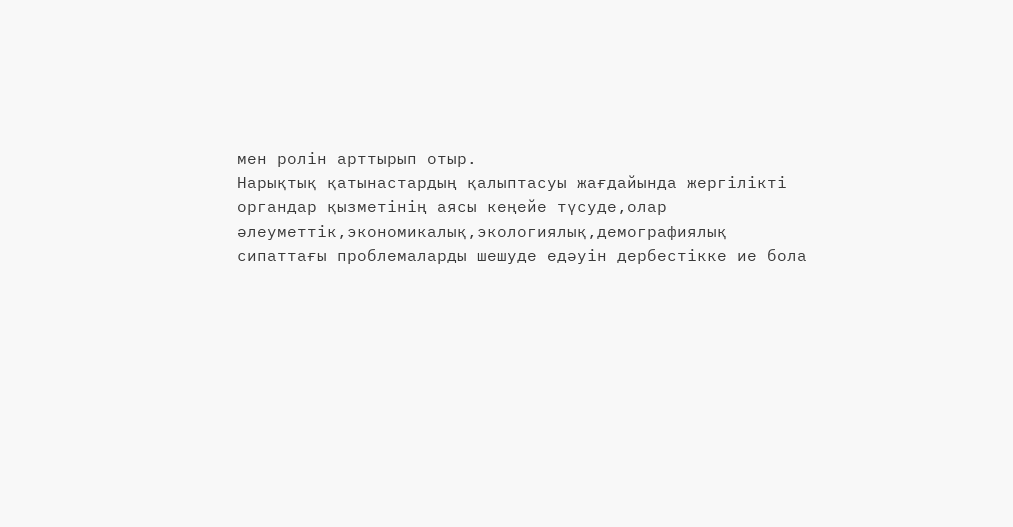мен ролін арттырып отыр.
Нарықтық қатынастардың қалыптасуы жағдайында жергілікті органдар қызметінің аясы кеңейе түсуде,олар әлеуметтік,экономикалық,экологиялық,демографиялық сипаттағы проблемаларды шешуде едәуін дербестікке ие бола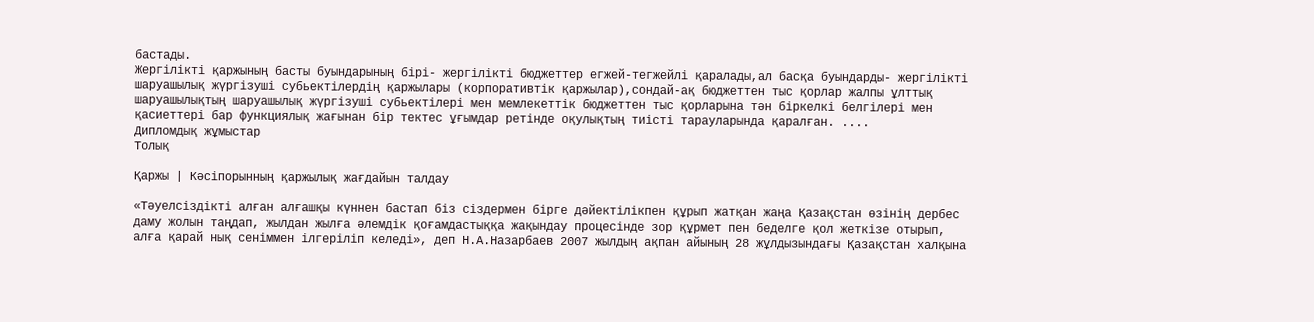бастады.
Жергілікті қаржының басты буындарының бірі- жергілікті бюджеттер егжей-тегжейлі қаралады,ал басқа буындарды- жергілікті шаруашылық жүргізуші субьектілердің қаржылары (корпоративтік қаржылар),сондай-ақ бюджеттен тыс қорлар жалпы ұлттық шаруашылықтың шаруашылық жүргізуші субьектілері мен мемлекеттік бюджеттен тыс қорларына тән біркелкі белгілері мен қасиеттері бар функциялық жағынан бір тектес ұғымдар ретінде оқулықтың тиісті тарауларында қаралған. ....
Дипломдық жұмыстар
Толық

Қаржы | Кәсіпорынның қаржылық жағдайын талдау

«Тәуелсіздікті алған алғашқы күннен бастап біз сіздермен бірге дәйектілікпен құрып жатқан жаңа Қазақстан өзінің дербес даму жолын таңдап, жылдан жылға әлемдік қоғамдастыққа жақындау процесінде зор құрмет пен беделге қол жеткізе отырып, алға қарай нық сеніммен ілгеріліп келеді», деп Н.А.Назарбаев 2007 жылдың ақпан айының 28 жұлдызындағы Қазақстан халқына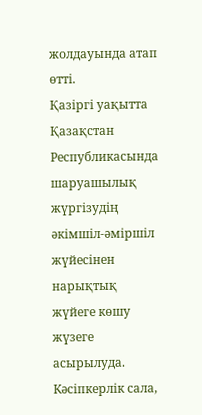жолдауында атап өтті.
Қазіргі уақытта Қазақстан Республикасында шаруашылық жүргізудің әкімшіл-әміршіл жүйесінен нарықтық жүйеге көшу жүзеге асырылуда. Кәсіпкерлік сала,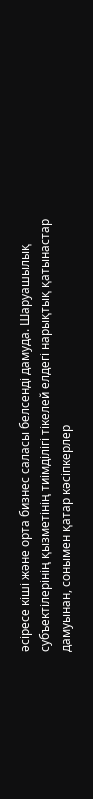әсіресе кіші және орта бизнес саласы белсенді дамуда. Шаруашылық субъектілерінің қызметінің тиімділігі тікелей елдегі нарықтық қатынастар дамуынан, сонымен қатар кәсіпкерлер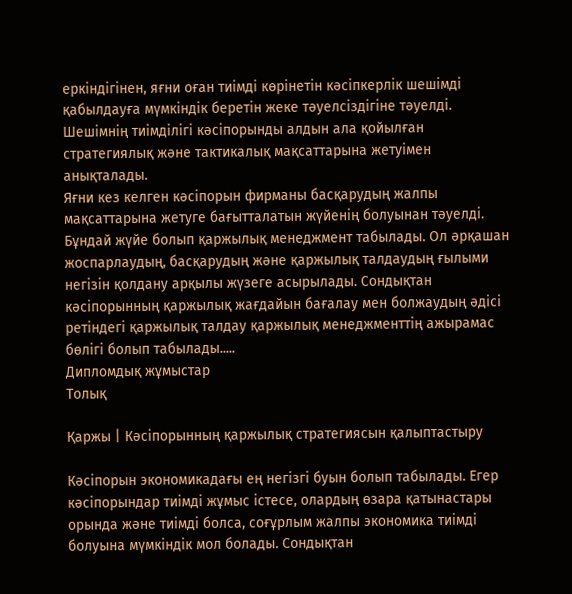еркіндігінен, яғни оған тиімді көрінетін кәсіпкерлік шешімді қабылдауға мүмкіндік беретін жеке тәуелсіздігіне тәуелді. Шешімнің тиімділігі кәсіпорынды алдын ала қойылған стратегиялық және тактикалық мақсаттарына жетуімен анықталады.
Яғни кез келген кәсіпорын фирманы басқарудың жалпы мақсаттарына жетуге бағытталатын жүйенің болуынан тәуелді. Бұндай жүйе болып қаржылық менеджмент табылады. Ол әрқашан жоспарлаудың, басқарудың және қаржылық талдаудың ғылыми негізін қолдану арқылы жүзеге асырылады. Сондықтан кәсіпорынның қаржылық жағдайын бағалау мен болжаудың әдісі ретіндегі қаржылық талдау қаржылық менеджменттің ажырамас бөлігі болып табылады.....
Дипломдық жұмыстар
Толық

Қаржы | Кәсiпорынның қаржылық стратегиясын қалыптастыру

Кәсіпорын экономикадағы ең негізгі буын болып табылады. Егер кәсіпорындар тиімді жұмыс істесе, олардың өзара қатынастары орында және тиімді болса, соғұрлым жалпы экономика тиімді болуына мүмкіндік мол болады. Сондықтан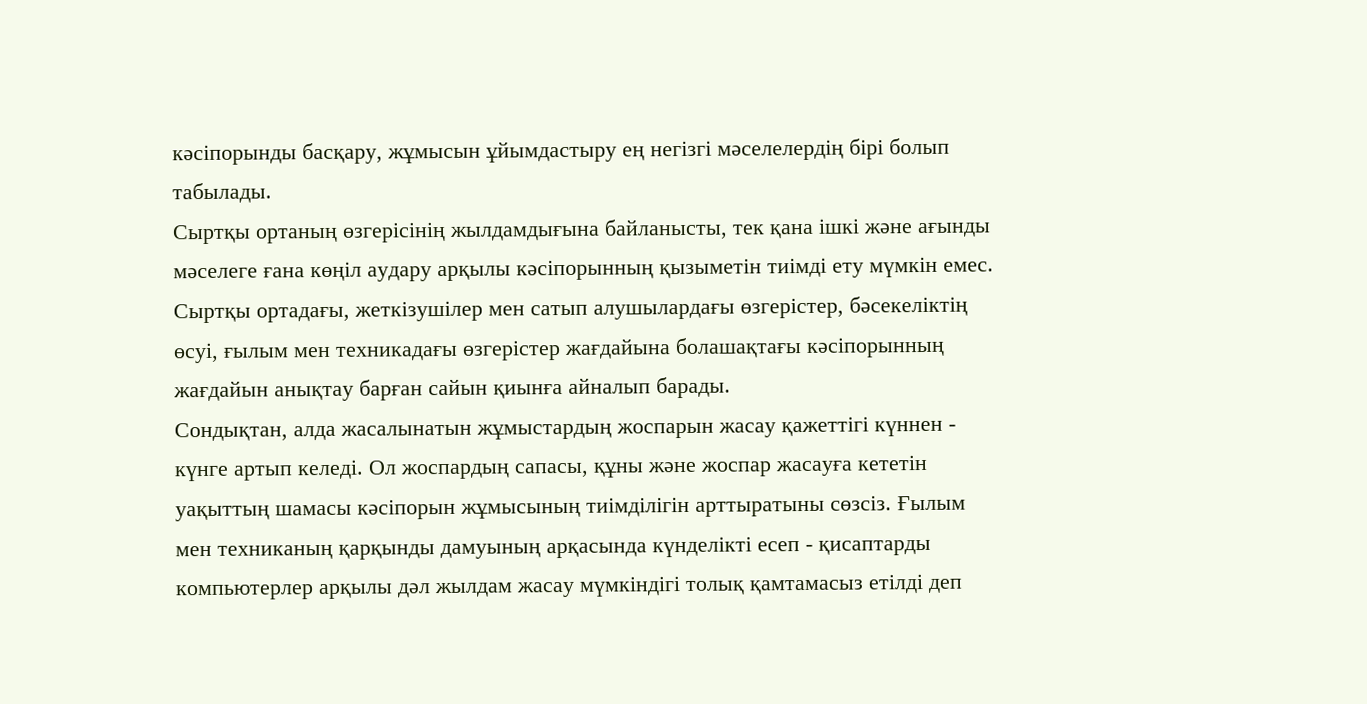кәсіпорынды басқару, жұмысын ұйымдастыру ең негізгі мәселелердің бірі болып табылады.
Сыртқы ортаның өзгерісінің жылдамдығына байланысты, тек қана ішкі және ағынды мәселеге ғана көңіл аудару арқылы кәсіпорынның қызыметін тиімді ету мүмкін емес. Сыртқы ортадағы, жеткізушілер мен сатып алушылардағы өзгерістер, бәсекеліктің өсуі, ғылым мен техникадағы өзгерістер жағдайына болашақтағы кәсіпорынның жағдайын анықтау барған сайын қиынға айналып барады.
Сондықтан, алда жасалынатын жұмыстардың жоспарын жасау қажеттігі күннен - күнге артып келеді. Ол жоспардың сапасы, құны және жоспар жасауға кететін уақыттың шамасы кәсіпорын жұмысының тиімділігін арттыратыны сөзсіз. Ғылым мен техниканың қарқынды дамуының арқасында күнделікті есеп - қисаптарды компьютерлер арқылы дәл жылдам жасау мүмкіндігі толық қамтамасыз етілді деп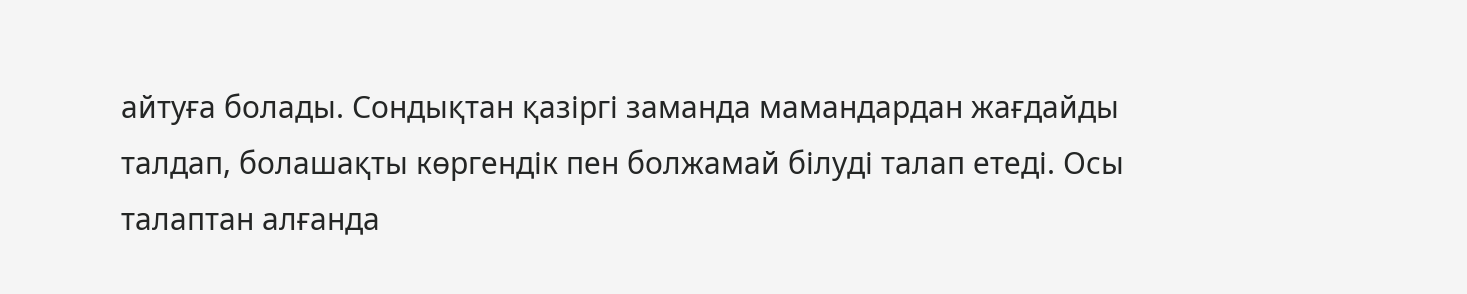айтуға болады. Сондықтан қазіргі заманда мамандардан жағдайды талдап, болашақты көргендік пен болжамай білуді талап етеді. Осы талаптан алғанда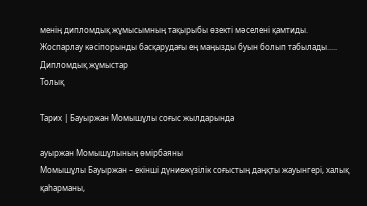менің дипломдық жұмысымның тақырыбы өзекті мәселені қамтиды.
Жоспарлау кәсіпорынды басқарудағы ең маңызды буын болып табылады.....
Дипломдық жұмыстар
Толық

Тарих | Бауыржан Момышұлы соғыс жылдарында

ауыржан Момышұлының өмірбаяны
Момышұлы Бауыржан – екінші дүниежүзілік соғыстың даңқты жауынгері, халық қаһарманы,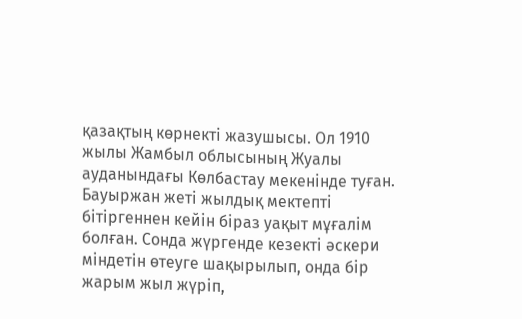қазақтың көрнекті жазушысы. Ол 1910 жылы Жамбыл облысының Жуалы ауданындағы Көлбастау мекенінде туған.
Бауыржан жеті жылдық мектепті бітіргеннен кейін біраз уақыт мұғалім болған. Сонда жүргенде кезекті әскери міндетін өтеуге шақырылып, онда бір жарым жыл жүріп,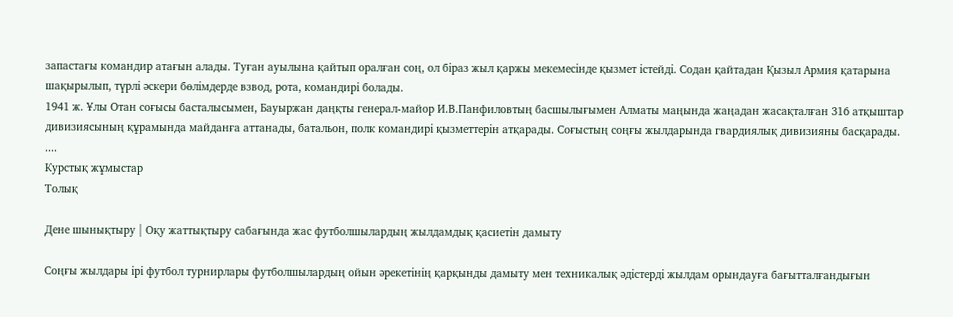запастағы командир атағын алады. Туған ауылына қайтып оралған соң, ол біраз жыл қаржы мекемесінде қызмет істейді. Содан қайтадан Қызыл Армия қатарына шақырылып, түрлі әскери бөлімдерде взвод, рота, командирі болады.
1941 ж. Ұлы Отан соғысы басталысымен, Бауыржан даңқты генерал-майор И.В.Панфиловтың басшылығымен Алматы маңында жаңадан жасақталған 316 атқыштар дивизиясының құрамында майданға аттанады, батальон, полк командирі қызметтерін атқарады. Соғыстың соңғы жылдарында гвардиялық дивизияны басқарады. ....
Курстық жұмыстар
Толық

Дене шынықтыру | Оқу жаттықтыру сабағында жас футболшылардың жылдамдық қаcиетін дамыту

Соңғы жылдары ірі футбол турнирлары футболшылардың ойын әрекетінің қарқынды дамыту мен техникалық әдістерді жылдам орындауға бағытталғандығын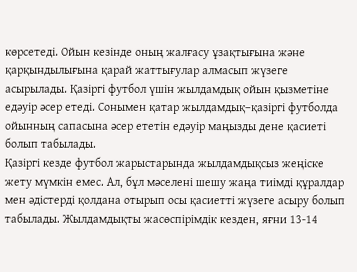көрсетеді. Ойын кезінде оның жалғасу ұзақтығына және қарқындылығына қарай жаттығулар алмасып жүзеге асырылады. Қазіргі футбол үшін жылдамдық ойын қызметіне едәуір әсер етеді. Сонымен қатар жылдамдық–қазіргі футболда ойынның сапасына әсер ететін едәуір маңызды дене қасиеті болып табылады.
Қазіргі кезде футбол жарыстарында жылдамдықсыз жеңіске жету мүмкін емес. Ал, бұл мәселені шешу жаңа тиімді құралдар мен әдістерді қолдана отырып осы қасиетті жүзеге асыру болып табылады. Жылдамдықты жасөспірімдік кезден, яғни 13-14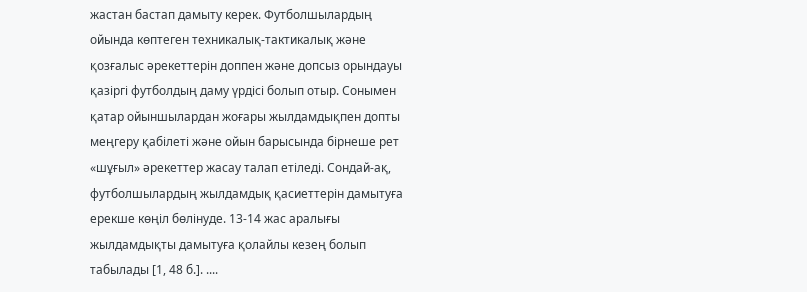жастан бастап дамыту керек. Футболшылардың ойында көптеген техникалық-тактикалық және қозғалыс әрекеттерін доппен және допсыз орындауы қазіргі футболдың даму үрдісі болып отыр. Сонымен қатар ойыншылардан жоғары жылдамдықпен допты меңгеру қабілеті және ойын барысында бірнеше рет «шұғыл» әрекеттер жасау талап етіледі. Сондай-ақ, футболшылардың жылдамдық қасиеттерін дамытуға ерекше көңіл бөлінуде. 13-14 жас аралығы жылдамдықты дамытуға қолайлы кезең болып табылады [1, 48 б.]. ....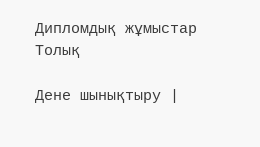Дипломдық жұмыстар
Толық

Дене шынықтыру |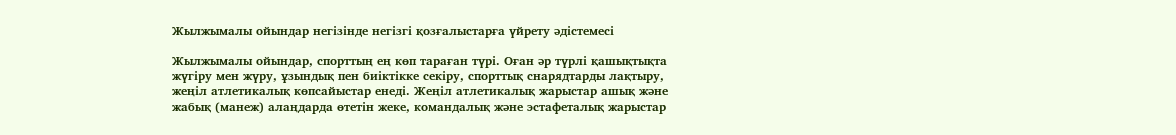Жылжымалы ойындар негізінде негізгі қозғалыстарға үйрету әдістемесі

Жылжымалы ойындар, спорттың ең көп тараған түрі. Оған әр түрлі қашықтықта жүгіру мен жүру, ұзындық пен биіктікке секіру, спорттық снарядтарды лақтыру, жеңіл атлетикалық көпсайыстар енеді. Жеңіл атлетикалық жарыстар ашық және жабық (манеж) алаңдарда өтетін жеке, командалық және эстафеталық жарыстар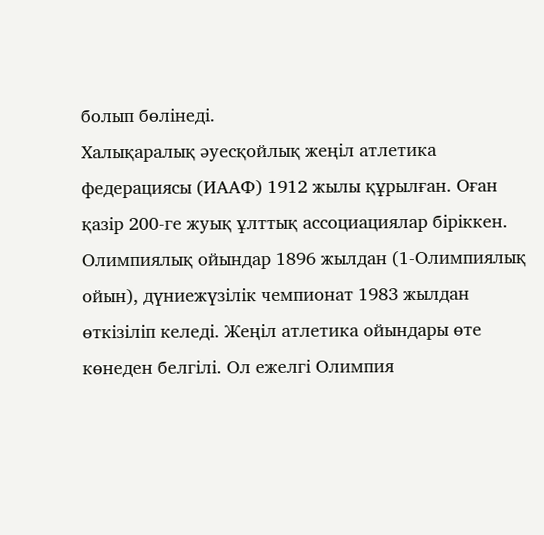болып бөлінеді.
Халықаралық әуесқойлық жеңіл атлетика федерациясы (ИААФ) 1912 жылы құрылған. Оған қазір 200-ге жуық ұлттық ассоциациялар біріккен. Олимпиялық ойындар 1896 жылдан (1-Олимпиялық ойын), дүниежүзілік чемпионат 1983 жылдан өткізіліп келеді. Жеңіл атлетика ойындары өте көнеден белгілі. Ол ежелгі Олимпия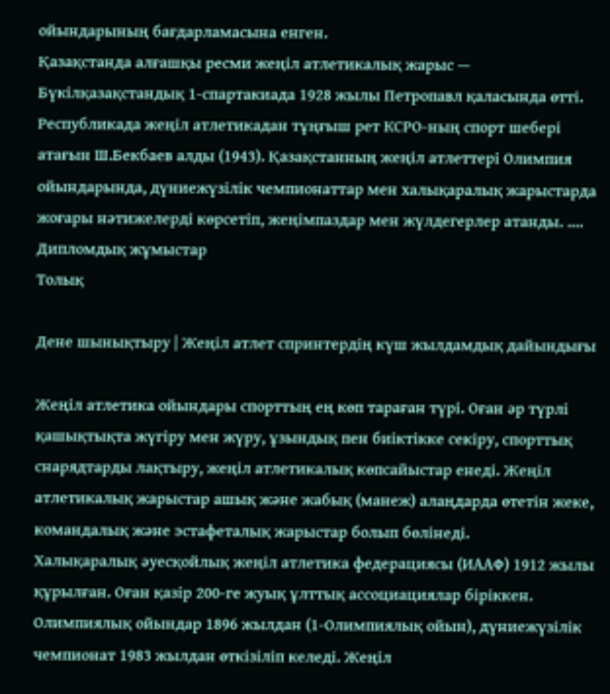ойындарының бағдарламасына енген.
Қазақстанда алғашқы ресми жеңіл атлетикалық жарыс — Бүкілқазақстандық 1-спартакиада 1928 жылы Петропавл қаласында өтті. Республикада жеңіл атлетикадан тұңғыш рет КСРО-ның спорт шебері атағын Ш.Бекбаев алды (1943). Қазақстанның жеңіл атлеттері Олимпия ойындарында, дүниежүзілік чемпионаттар мен халықаралық жарыстарда жоғары нәтижелерді көрсетіп, жеңімпаздар мен жүлдегерлер атанды. ....
Дипломдық жұмыстар
Толық

Дене шынықтыру | Жеңіл атлет спринтердің күш жылдамдық дайындығы

Жеңіл атлетика ойындары спорттың ең көп тараған түрі. Оған әр түрлі қашықтықта жүгіру мен жүру, ұзындық пен биіктікке секіру, спорттық снарядтарды лақтыру, жеңіл атлетикалық көпсайыстар енеді. Жеңіл атлетикалық жарыстар ашық және жабық (манеж) алаңдарда өтетін жеке, командалық және эстафеталық жарыстар болып бөлінеді.
Халықаралық әуесқойлық жеңіл атлетика федерациясы (ИААФ) 1912 жылы құрылған. Оған қазір 200-ге жуық ұлттық ассоциациялар біріккен. Олимпиялық ойындар 1896 жылдан (1-Олимпиялық ойын), дүниежүзілік чемпионат 1983 жылдан өткізіліп келеді. Жеңіл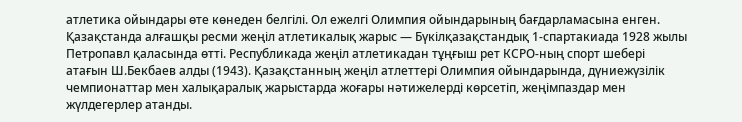атлетика ойындары өте көнеден белгілі. Ол ежелгі Олимпия ойындарының бағдарламасына енген.
Қазақстанда алғашқы ресми жеңіл атлетикалық жарыс — Бүкілқазақстандық 1-спартакиада 1928 жылы Петропавл қаласында өтті. Республикада жеңіл атлетикадан тұңғыш рет КСРО-ның спорт шебері атағын Ш.Бекбаев алды (1943). Қазақстанның жеңіл атлеттері Олимпия ойындарында, дүниежүзілік чемпионаттар мен халықаралық жарыстарда жоғары нәтижелерді көрсетіп, жеңімпаздар мен жүлдегерлер атанды.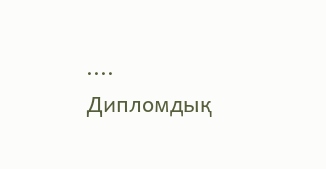....
Дипломдық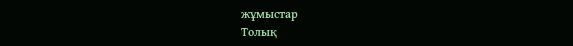жұмыстар
Толық